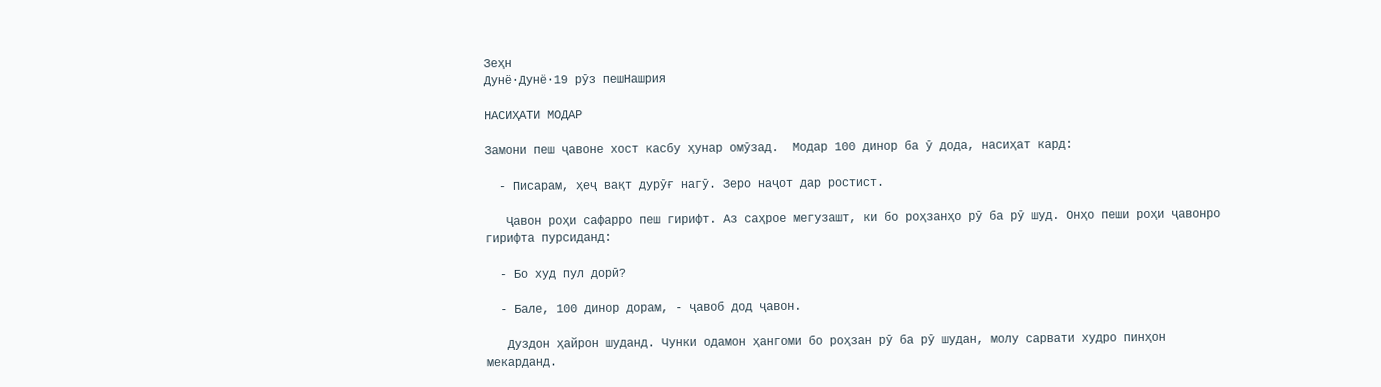Зеҳн
Дунё·Дунё·19 рӯз пешНашрия

НАСИҲАТИ МОДАР

Замони пеш ҷавоне хост касбу ҳунар омӯзад.  Модар 100 динор ба ӯ дода, насиҳат кард:

  - Писарам, ҳеҷ вақт дурӯғ нагӯ. Зеро наҷот дар ростист.

   Ҷавон роҳи сафарро пеш гирифт. Аз саҳрое мегузашт, ки бо роҳзанҳо рӯ ба рӯ шуд. Онҳо пеши роҳи ҷавонро гирифта пурсиданд:

  - Бо худ пул дорӣ?

  - Бале, 100 динор дорам, - ҷавоб дод ҷавон.

   Дуздон ҳайрон шуданд. Чунки одамон ҳангоми бо роҳзан рӯ ба рӯ шудан, молу сарвати худро пинҳон мекарданд.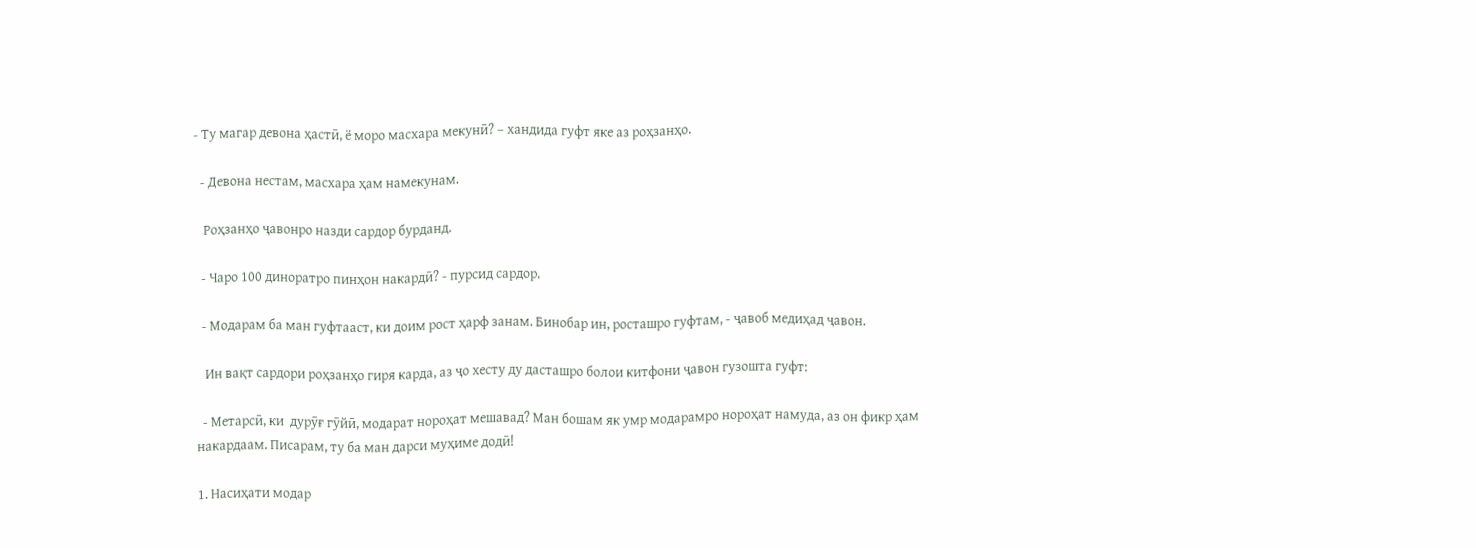- Ту магар девона ҳастӣ, ё моро масхара мекунӣ? – хандида гуфт яке аз роҳзанҳо.

  - Девона нестам, масхара ҳам намекунам.

   Роҳзанҳо ҷавонро назди сардор бурданд.

  - Чаро 100 диноратро пинҳон накардӣ? - пурсид сардор.

  - Модарам ба ман гуфтааст, ки доим рост ҳарф занам. Бинобар ин, росташро гуфтам, - ҷавоб медиҳад ҷавон.

   Ин вақт сардори роҳзанҳо гиря карда, аз ҷо хесту ду дасташро болои китфони ҷавон гузошта гуфт:

  - Метарсӣ, ки  дурӯғ гӯйӣ, модарат нороҳат мешавад? Ман бошам як умр модарамро нороҳат намуда, аз он фикр ҳам накардаам. Писарам, ту ба ман дарси муҳиме додӣ!

1. Насиҳати модар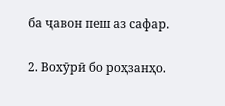ба ҷавон пеш аз сафар.

2. Вохӯрӣ бо роҳзанҳо.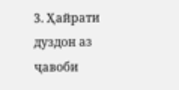3. Ҳайрати дуздон аз ҷавоби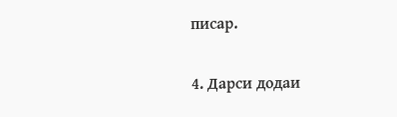писар.

4. Дарси додаи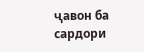ҷавон ба сардори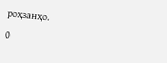роҳзанҳо.

0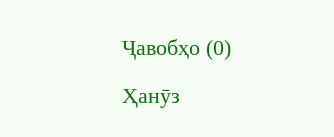Ҷавобҳо (0)

Ҳанӯз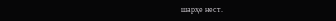шарҳе нест.